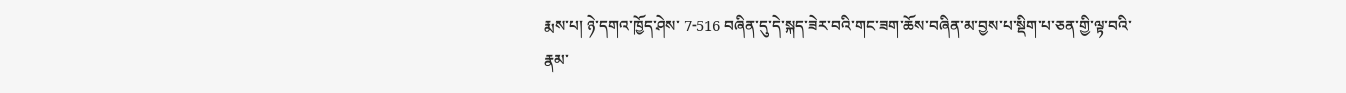རྨས་པ། ཉེ་དགའ་ཁྱོད་ཤེས་ 7-516 བཞིན་དུ་དེ་སྐད་ཟེར་བའི་གང་ཟག་ཆོས་བཞིན་མ་བྱས་པ་སྡིག་པ་ཅན་གྱི་ལྟ་བའི་ རྣམ་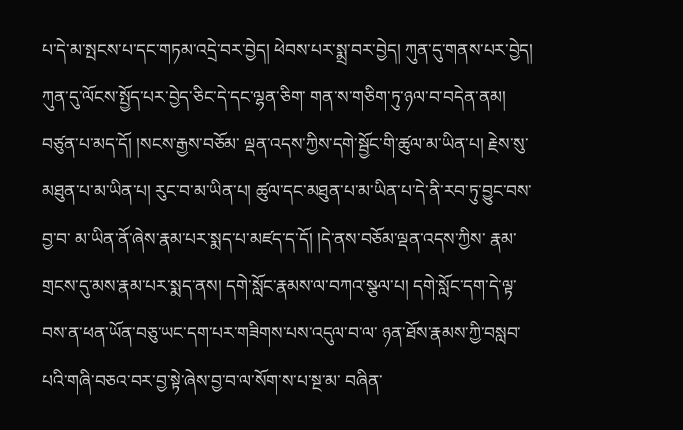པ་དེ་མ་སྤངས་པ་དང་གཏམ་འདྲེ་བར་བྱེད། ཕེབས་པར་སྨྲ་བར་བྱེད། ཀུན་དུ་གནས་པར་བྱེད། ཀུན་དུ་ལོངས་སྤྱོད་པར་བྱེད་ཅིང་དེ་དང་ལྷན་ཅིག་ གན་ས་གཅིག་ཏུ་ཉལ་བ་བདེན་ནམ། བཙུན་པ་མད་དོ། །སངས་རྒྱས་བཅོམ་ ལྡན་འདས་ཀྱིས་དགེ་སྦྱོང་གི་ཚུལ་མ་ཡིན་པ། རྗེས་སུ་མཐུན་པ་མ་ཡིན་པ། རུང་བ་མ་ཡིན་པ། ཚུལ་དང་མཐུན་པ་མ་ཡིན་པ་དེ་ནི་རབ་ཏུ་བྱུང་བས་བྱ་བ་ མ་ཡིན་ནོ་ཞེས་རྣམ་པར་སྨད་པ་མཛད་ད་དོ། །དེ་ནས་བཅོམ་ལྡན་འདས་ཀྱིས་ རྣམ་གྲངས་དུ་མས་རྣམ་པར་སྨད་ནས། དགེ་སློང་རྣམས་ལ་བཀའ་སྩལ་པ། དགེ་སློང་དག་དེ་ལྟ་བས་ན་ཕན་ཡོན་བཅུ་ཡང་དག་པར་གཟིགས་པས་འདུལ་བ་ལ་ ཉན་ཐོས་རྣམས་ཀྱི་བསླབ་པའི་གཞི་བཅའ་བར་བྱ་སྟེ་ཞེས་བྱ་བ་ལ་སོག་ས་པ་སྔ་མ་ བཞིན་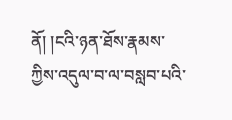ནོ། །ངའི་ཉན་ཐོས་རྣམས་ཀྱིས་འདུལ་བ་ལ་བསླབ་པའི་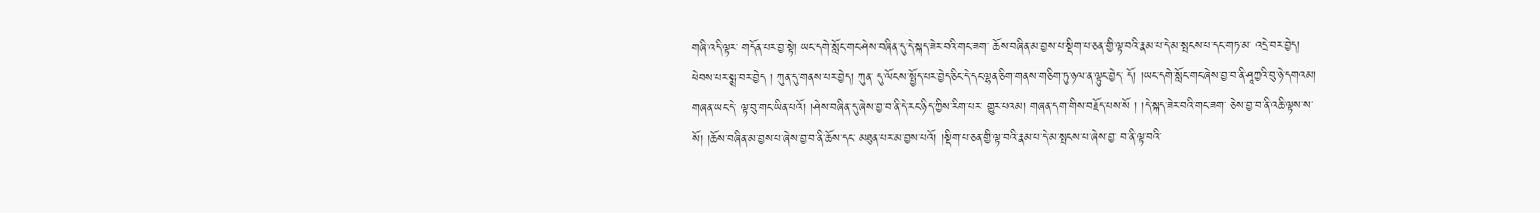གཞི་འདི་ལྟར་ གདོན་པར་བྱ་སྟེ། ཡང་དགེ་སློང་གང་ཤེས་བཞིན་དུ་དེ་སྐད་ཟེར་བའི་གང་ཟག་ ཆོས་བཞིན་མ་བྱས་པ་སྡིག་པ་ཅན་གྱི་ལྟ་བའི་རྣམ་པ་དེ་མ་སྤངས་པ་དང་གཏ་མ་ འདྲེ་བར་བྱེད། ཕེབས་པར་སྨྲ་བར་བྱེད ། ཀུན་དུ་གནས་པར་བྱེད། ཀུན་ དུ་ལོངས་སྤྱོད་པར་བྱེད་ཅིང་དེ་དང་ལྷན་ཅིག་གནས་གཅིག་ཏུ་ཉལ་ན་ལྟུང་བྱེད་ དོ། །ཡང་དགེ་སློང་གང་ཞེས་བྱ་བ་ནི་ཤཱཀྱའི་བུ་ཉེ་དགའམ། གཞན་ཡང་དེ་ ལྟ་བུ་གང་ཡིན་པའོ། །ཤེས་བཞིན་དུ་ཞེས་བྱ་བ་ནི་དེ་རང་ཉིད་ཀྱིས་རིག་པར་ གྱུར་པའམ། གཞན་དག་གིས་བརྗོད་པས་སོ ། །དེ་སྐད་ཟེར་བའི་གང་ཟག་ ཅེས་བྱ་བ་ནི་འཆི་ལྟས་ས་སོ། །ཆོས་བཞིན་མ་བྱས་པ་ཞེས་བྱ་བ་ནི་ཆོས་དང་ མཐུན་པར་མ་བྱས་པའོ། །སྡིག་པ་ཅན་གྱི་ལྟ་བའི་རྣམ་པ་དེ་མ་སྤངས་པ་ཞེས་བྱ་ བ་ནི་ལྟ་བའི་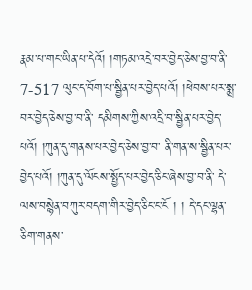རྣམ་པ་གང་ཡིན་པ་དེའོ། །གཏམ་འདྲེ་བར་བྱེད་ཅེས་བྱ་བ་ནི་ 7-517 ལུང་ད་བོག་པ་སྦྱིན་པར་བྱེད་པའོ། །ཕེབས་པར་སྨྲ་བར་བྱེད་ཅེས་བྱ་བ་ནི་ དམིགས་ཀྱིས་འདྲི་བ་སྦྱིན་པར་བྱེད་པའོ། །ཀུན་དུ་གནས་པར་བྱེད་ཅེས་བྱ་བ་ ནི་གན་ས་སྦྱིན་པར་བྱེད་པའོ། །ཀུན་དུ་ལོངས་སྤྱོད་པར་བྱེད་ཅིང་ཞེས་བྱ་བ་ནི་ དེ་ལས་བསྙེན་བཀུར་བདག་གིར་བྱེད་ཅིང་ང་ངོ ། ། དེ་དང་ལྷན་ཅིག་གནས་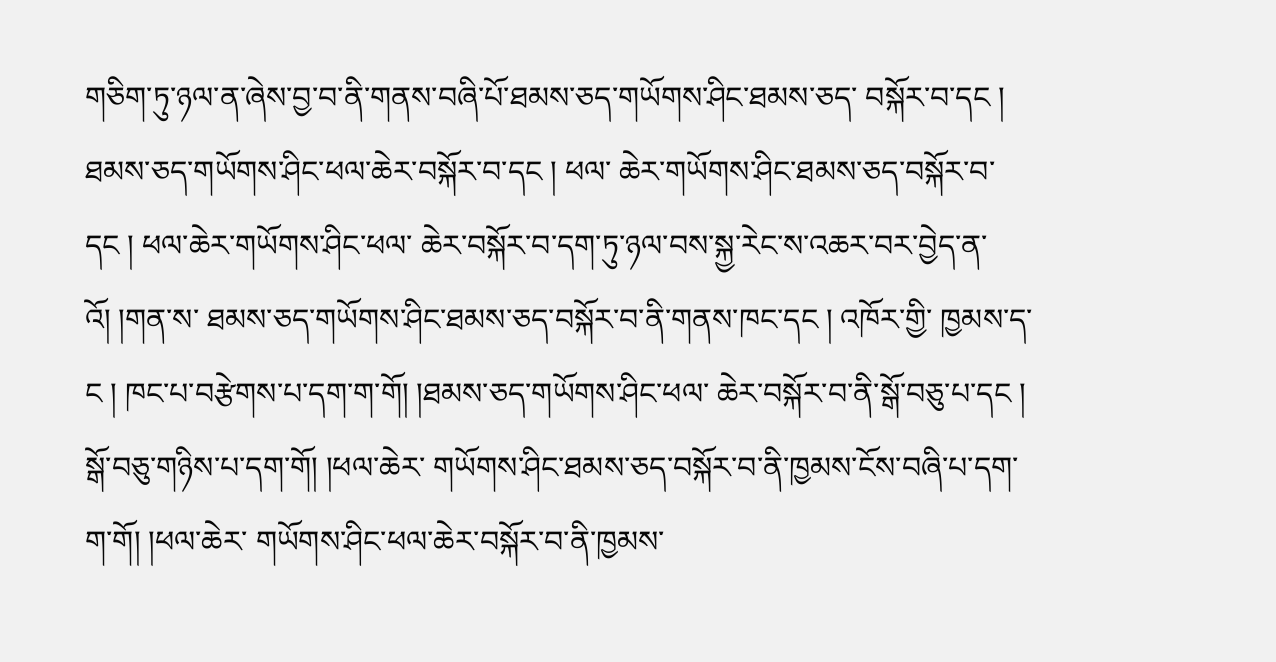གཅིག་ཏུ་ཉལ་ན་ཞེས་བྱ་བ་ནི་གནས་བཞི་པོ་ཐམས་ཅད་གཡོགས་ཤིང་ཐམས་ཅད་ བསྐོར་བ་དང ། ཐམས་ཅད་གཡོགས་ཤིང་ཕལ་ཆེར་བསྐོར་བ་དང ། ཕལ་ ཆེར་གཡོགས་ཤིང་ཐམས་ཅད་བསྐོར་བ་དང ། ཕལ་ཆེར་གཡོགས་ཤིང་ཕལ་ ཆེར་བསྐོར་བ་དག་ཏུ་ཉལ་བས་སྐྱ་རེང་ས་འཆར་བར་བྱེད་ན་འོ། །གན་ས་ ཐམས་ཅད་གཡོགས་ཤིང་ཐམས་ཅད་བསྐོར་བ་ནི་གནས་ཁང་དང ། འཁོར་གྱི་ ཁྱམས་ད་ང ། ཁང་པ་བརྩེགས་པ་དག་ག་གོ། །ཐམས་ཅད་གཡོགས་ཤིང་ཕལ་ ཆེར་བསྐོར་བ་ནི་སྒོ་བཅུ་པ་དང ། སྒོ་བཅུ་གཉིས་པ་དག་གོ། །ཕལ་ཆེར་ གཡོགས་ཤིང་ཐམས་ཅད་བསྐོར་བ་ནི་ཁྱམས་ངོས་བཞི་པ་དག་ག་གོ། །ཕལ་ཆེར་ གཡོགས་ཤིང་ཕལ་ཆེར་བསྐོར་བ་ནི་ཁྱམས་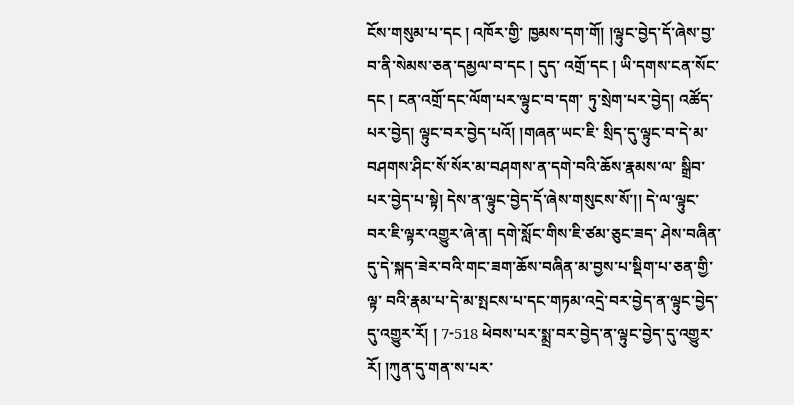ངོས་གསུམ་པ་དང ། འཁོར་གྱི་ ཁྱམས་དག་གོ། །ལྟུང་བྱེད་དོ་ཞེས་བྱ་བ་ནི་སེམས་ཅན་དམྱལ་བ་དང ། དུད་ འགྲོ་དང ། ཡི་དགས་ངན་སོང་དང ། ངན་འགྲོ་དང་ལོག་པར་ལྟུང་བ་དག་ ཏུ་སྲེག་པར་བྱེད། འཚོད་པར་བྱེད། ལྟུང་བར་བྱེད་པའོ། །གཞན་ཡང་ཇི་ སྲིད་དུ་ལྟུང་བ་དེ་མ་བཤགས་ཤིང་སོ་སོར་མ་བཤགས་ན་དགེ་བའི་ཆོས་རྣམས་ལ་ སྒྲིབ་པར་བྱེད་པ་སྟེ། དེས་ན་ལྟུང་བྱེད་དོ་ཞེས་གསུངས་སོ་།། དེ་ལ་ལྟུང་བར་ཇི་ལྟར་འགྱུར་ཞེ་ན། དགེ་སློང་གིས་ཇི་ཙམ་ཅུང་ཟད་ ཤེས་བཞིན་དུ་དེ་སྐད་ཟེར་བའི་གང་ཟག་ཆོས་བཞིན་མ་བྱས་པ་སྡིག་པ་ཅན་གྱི་ལྟ་ བའི་རྣམ་པ་དེ་མ་སྤངས་པ་དང་གཏམ་འདྲེ་བར་བྱེད་ན་ལྟུང་བྱེད་དུ་འགྱུར་རོ། ། 7-518 ཕེབས་པར་སྨྲ་བར་བྱེད་ན་ལྟུང་བྱེད་དུ་འགྱུར་རོ། །ཀུན་དུ་གན་ས་པར་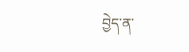བྱེད་ན་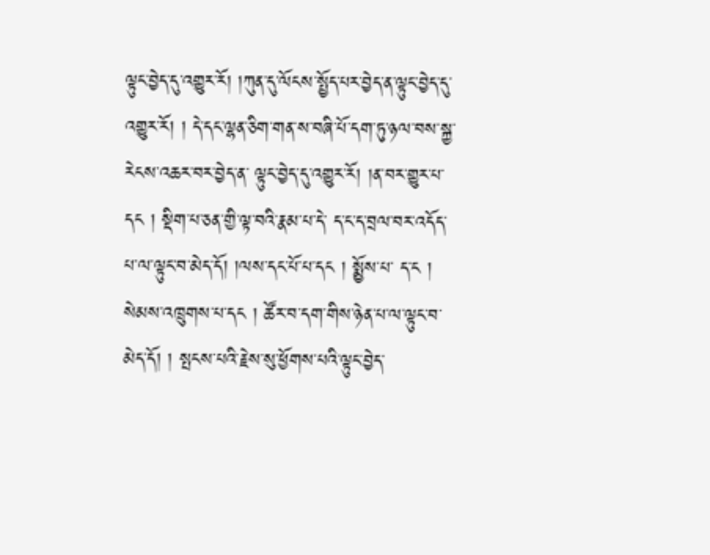ལྟུང་བྱེད་དུ་འགྱུར་རོ། །ཀུན་དུ་ལོངས་སྤྱོད་པར་བྱེད་ན་ལྟུང་བྱེད་དུ་འགྱུར་རོ། ། དེ་དང་ལྷན་ཅིག་གན་ས་བཞི་པོ་དག་ཏུ་ཉལ་བས་སྐྱ་རེངས་འཆར་བར་བྱེད་ན་ ལྟུང་བྱེད་དུ་འགྱུར་རོ། །ན་བར་གྱུར་པ་དང ། སྡིག་པ་ཅན་གྱི་ལྟ་བའི་རྣམ་པ་དེ་ ད་ང་ད་བྲལ་བར་འདོད་པ་ལ་ལྟུང་བ་མེད་དོ། །ལས་དང་པོ་པ་དང ། སྨྱོས་པ་ ད་ང ། སེམས་འཁྲུགས་པ་དང ། ཚོར་བ་དག་གིས་ཉེན་པ་ལ་ལྟུང་བ་མེད་དོ། ། སྤངས་པའི་རྗེས་སུ་ཕྱོགས་པའི་ལྟུང་བྱེད་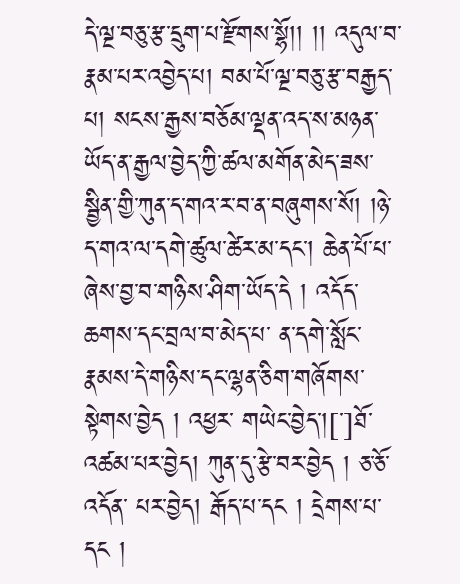དེ་ལྔ་བཅུ་རྩ་དྲུག་པ་རྫོགས་སྷོ།། །། འདུལ་བ་རྣམ་པར་འབྱེད་པ། བམ་པོ་ལྔ་བཅུ་རྩ་བརྒྱད་པ། སངས་རྒྱས་བཅོམ་ལྡན་འད་ས་མཉན་ཡོད་ན་རྒྱལ་བྱེད་ཀྱི་ཚལ་མགོན་མེད་ཟས་ སྦྱིན་གྱི་ཀུན་ད་གའ་ར་བ་ན་བཞུགས་སོ། །ཉེ་ད་གའ་ལ་དགེ་ཚུལ་ཚེར་མ་དང་། ཆེན་པོ་པ་ཞེས་བྱ་བ་གཉིས་ཤིག་ཡོད་དེ ། འདོད་ཆགས་དང་བྲལ་བ་མེད་པ་ ན་དགེ་སློང་རྣམས་དེ་གཉིས་དང་ལྷན་ཅིག་གཞོགས་སྟེགས་བྱེད ། འཕྱར་ གཡེང་བྱེད་།[་]ཐོ་འཚམ་པར་བྱེད། ཀུན་དུ་རྩེ་བར་བྱེད ། ཅ་ཅོ་འདོན་ པར་བྱེད། རྒོད་པ་དང ། དྲེགས་པ་དང །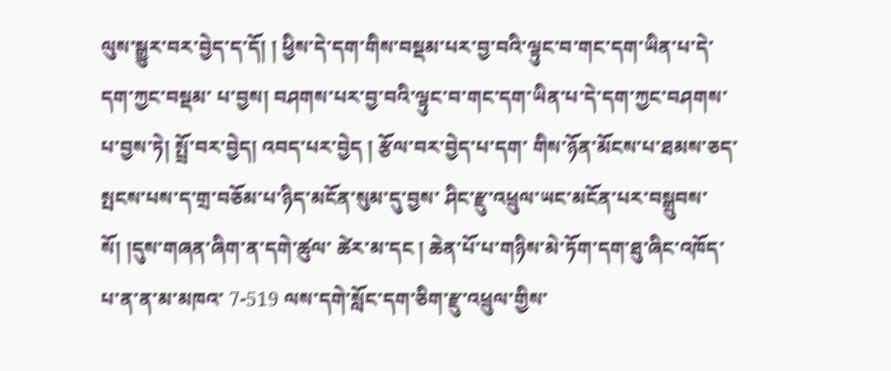ལུས་སྒྱུར་བར་བྱེད་ད་དོ། ། ཕྱིས་དེ་དག་གིས་བསྡམ་པར་བྱ་བའི་ལྟུང་བ་གང་དག་ཡིན་པ་དེ་དག་ཀྱང་བསྡམ་ པ་བྱས། བཤགས་པར་བྱ་བའི་ལྟུང་བ་གང་དག་ཡིན་པ་དེ་དག་ཀྱང་བཤགས་ པ་བྱས་ཏེ། སྤྲོ་བར་བྱེད། འབད་པར་བྱེད ། རྩོལ་བར་བྱེད་པ་དག་ གིས་ཉོན་མོངས་པ་ཐམས་ཅད་སྤངས་པས་ད་གྲ་བཅོམ་པ་ཉིད་མངོན་སུམ་དུ་བྱས་ ཤིང་རྫུ་འཕྲུལ་ཡང་མངོན་པར་བསྒྲུབས་སོ། །དུས་གཞན་ཞིག་ན་དགེ་ཚུལ་ ཚེར་མ་དང ། ཆེན་པོ་པ་གཉིས་མེ་ཏོག་དག་ཐུ་ཞིང་འཁོད་པ་ན་ན་མ་མཁའ་ 7-519 ལས་དགེ་སློང་དག་ཅིག་རྫུ་འཕྲུལ་གྱིས་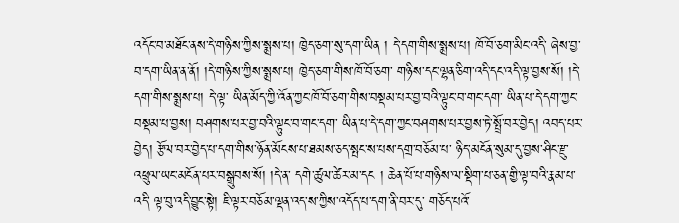འདོང་བ་མཐོང་ནས་དེ་གཉིས་ཀྱིས་སྨྲས་པ། ཁྱེད་ཅག་སུ་དག་ཡིན ། དེ་དག་གིས་སྨྲས་པ། ཁོ་བོ་ཅག་མིང་འདི་ ཞེས་བྱ་བ་དག་ཡིན་ན་ནོ། །དེ་གཉིས་ཀྱིས་སྨྲས་པ། ཁྱེད་ཅག་གིས་ཁོ་བོ་ཅག་ གཉིས་དང་ལྷན་ཅིག་འདི་དང་འདི་ལྟ་བྱས་སོ། །དེ་དག་གིས་སྨྲས་པ། དེ་ལྟ་ ཡིན་མོད་ཀྱི་འོན་ཀྱང་ཁོ་བོ་ཅག་གིས་བསྡམ་པར་བྱ་བའི་ལྟུང་བ་གང་དག་ ཡིན་པ་དེ་དག་ཀྱང་བསྡམ་པ་བྱས། བཤགས་པར་བྱ་བའི་ལྟུང་བ་གང་དག་ ཡིན་པ་དེ་དག་ཀྱང་བཤགས་པར་བྱས་ཏེ་སྤྲོ་བར་བྱེད། འབད་པར་བྱེད། རྩོལ་བར་བྱེད་པ་དག་གིས་ཉོན་མོངས་པ་ཐམས་ཅད་སྤང་ས་པས་དགྲ་བཅོམ་པ་ ཉིད་མངོན་སུམ་དུ་བྱས་ཤིང་རྫུ་འཕྲུལ་ཡང་མངོན་པར་བསྒྲུབས་སོ། །དེ་ན་ དགེ་ཚུལ་ཚེར་མ་དང ། ཆེན་པོ་པ་གཉིས་ལ་སྡིག་པ་ཅན་གྱི་ལྟ་བའི་རྣམ་པ་འདི་ ལྟ་བུ་འདི་བྱུང་སྟེ། ཇི་ལྟར་བཅོམ་ལྡན་འད་ས་ཀྱིས་འདོད་པ་དག་ནི་བར་དུ་ གཅོད་པའོ་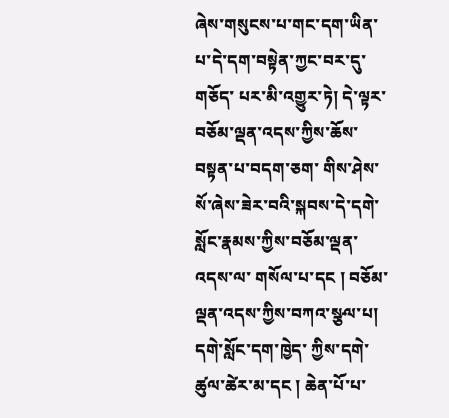ཞེས་གསུངས་པ་གང་དག་ཡིན་པ་དེ་དག་བསྟེན་ཀྱང་བར་དུ་གཅོད་ པར་མི་འགྱུར་ཏེ། དེ་ལྟར་བཅོམ་ལྡན་འདས་ཀྱིས་ཆོས་བསྟན་པ་བདག་ཅག་ གིས་ཤེས་སོ་ཞེས་ཟེར་བའི་སྐབས་དེ་དགེ་སློང་རྣམས་ཀྱིས་བཅོམ་ལྡན་འདས་ལ་ གསོལ་པ་དང ། བཅོམ་ལྡན་འདས་ཀྱིས་བཀའ་སྩལ་པ། དགེ་སློང་དག་ཁྱེད་ ཀྱིས་དགེ་ཚུལ་ཚེར་མ་དང ། ཆེན་པོ་པ་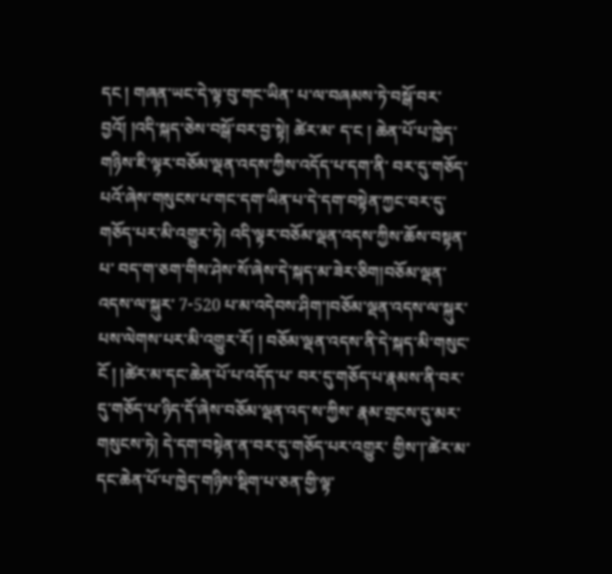དང ། གཞན་ཡང་དེ་ལྟ་བུ་གང་ཡིན་ པ་ལ་བཞམས་ཏེ་བསྒོ་བར་བྱའོ། །འདི་སྐད་ཅེས་བསྒོ་བར་བྱ་སྟེ། ཚེར་མ་ ད་ང ། ཆེན་པོ་པ་ཁྱེད་གཉིས་ཇི་ལྟར་བཅོམ་ལྡན་འདས་ཀྱིས་འདོད་པ་དག་ནི་ བར་དུ་གཅོད་པའོ་ཞེས་གསུངས་པ་གང་དག་ཡིན་པ་དེ་དག་བསྟེན་ཀྱང་བར་དུ་ གཅོད་པར་མི་འགྱུར་ཏེ། འདི་ལྟར་བཅོམ་ལྡན་འདས་ཀྱིས་ཆོས་བསྟན་པ་ བད་ག་ཅག་གིས་ཤེས་སོ་ཞེས་དེ་སྐད་མ་ཟེར་ཅིག།བཅོམ་ལྡན་འདས་ལ་སྐུར་ 7-520 པ་མ་འདེབས་ཤིག་།བཅོམ་ལྡན་འདས་ལ་སྐུར་པས་ལེགས་པར་མི་འགྱུར་རོ། ། བཅོམ་ལྡན་འདས་ནི་དེ་སྐད་མི་གསུང་ངོ ། །ཚེར་མ་དང་ཆེན་པོ་པ་འདོད་པ་ བར་དུ་གཅོད་པ་རྣམས་ནི་བར་དུ་གཅོད་པ་ཉིད་དོ་ཞེས་བཅོམ་ལྡན་འད་ས་ཀྱིས་ རྣམ་གྲངས་དུ་མར་གསུངས་ཏེ། དེ་དག་བསྟེན་ན་བར་དུ་གཅོད་པར་འགྱུར་ གྱིས་།་ཚེར་མ་དང་ཆེན་པོ་པ་ཁྱེད་གཉིས་སྡིག་པ་ཅན་གྱི་ལྟ་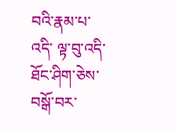བའི་རྣམ་པ་འདི་ ལྟ་བུ་འདི་ཐོང་ཤིག་ཅེས་བསྒོ་བར་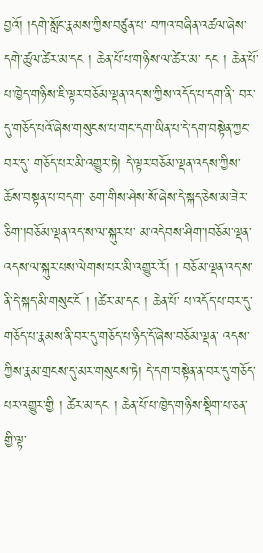བྱའོ། །དགེ་སློང་རྣམས་ཀྱིས་བཙུན་པ་ བཀའ་བཞིན་འཚལ་ཞེས་དགེ་ཚུལ་ཚེར་མ་དང ། ཆེན་པོ་པ་གཉིས་ལ་ཚེར་མ་ དང ། ཆེན་པོ་པ་ཁྱེད་གཉིས་ཇི་ལྟར་བཅོམ་ལྡན་འད་ས་ཀྱིས་འདོད་པ་དག་ནི་ བར་དུ་གཅོད་པའོ་ཞེས་གསུངས་པ་གང་དག་ཡིན་པ་དེ་དག་བསྟེན་ཀྱང་བར་དུ་ གཅོད་པར་མི་འགྱུར་ཏེ། དེ་ལྟར་བཅོམ་ལྡན་འདས་ཀྱིས་ཆོས་བསྟན་པ་བདག་ ཅག་གིས་ཤེས་སོ་ཞེས་དེ་སྐད་ཅེས་མ་ཟེར་ཅིག་།བཅོམ་ལྡན་འད་ས་ལ་སྐུར་པ་ མ་འདེབས་ཤིག་།བཅོམ་ལྡན་འདས་ལ་སྐུར་པས་ལེགས་པར་མི་འགྱུར་རོ། ། བཅོམ་ལྡན་འད་ས་ནི་དེ་སྐད་མི་གསུང་ངོ ། །ཚེར་མ་དང ། ཆེན་པོ་ པ་འདོད་པ་བར་དུ་གཅོད་པ་རྣམས་ནི་བར་དུ་གཅོད་པ་ཉིད་དོ་ཞེས་བཅོམ་ལྡན་ འདས་ཀྱིས་རྣམ་གྲངས་དུ་མར་གསུངས་ཏེ། དེ་དག་བསྟེན་ན་བར་དུ་གཅོད་ པར་འགྱུར་གྱི ། ཚེར་མ་དང ། ཆེན་པོ་པ་ཁྱེད་གཉིས་སྡིག་པ་ཅན་གྱི་ལྟ་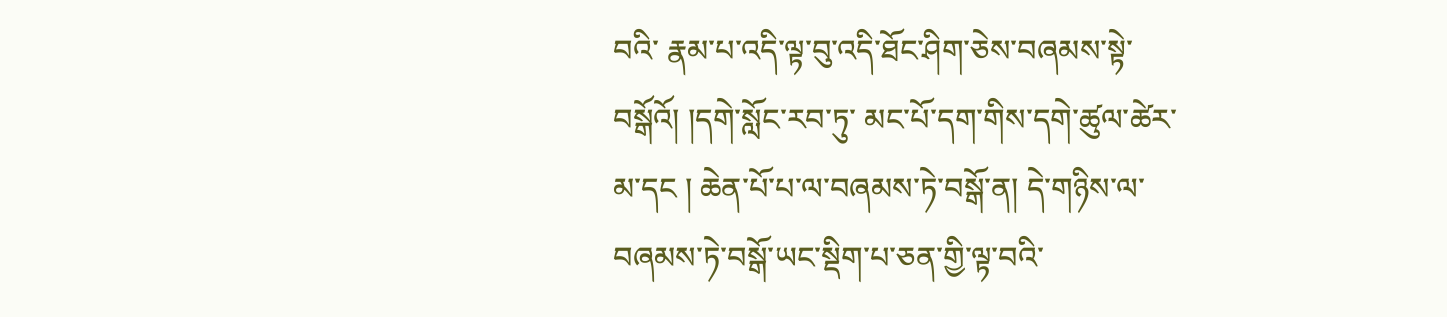བའི་ རྣམ་པ་འདི་ལྟ་བུ་འདི་ཐོང་ཤིག་ཅེས་བཞམས་སྟེ་བསྒོའོ། །དགེ་སློང་རབ་ཏུ་ མང་པོ་དག་གིས་དགེ་ཚུལ་ཚེར་མ་དང ། ཆེན་པོ་པ་ལ་བཞམས་ཏེ་བསྒོ་ན། དེ་གཉིས་ལ་བཞམས་ཏེ་བསྒོ་ཡང་སྡིག་པ་ཅན་གྱི་ལྟ་བའི་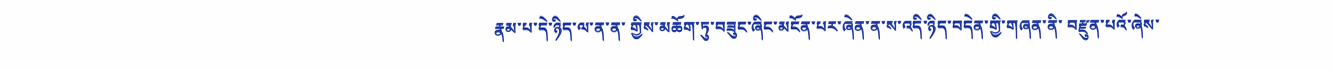རྣམ་པ་དེ་ཉིད་ལ་ན་ན་ གྱིས་མཆོག་ཏུ་བཟུང་ཞིང་མངོན་པར་ཞེན་ན་ས་འདི་ཉིད་བདེན་གྱི་གཞན་ནི་ བརྫུན་པའོ་ཞེས་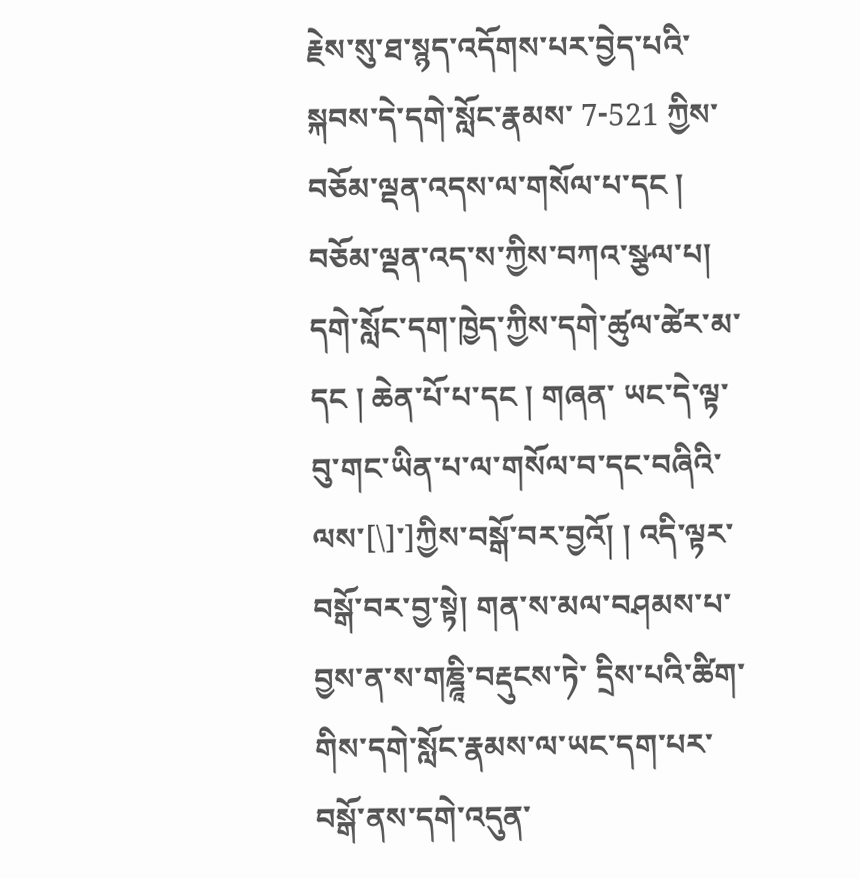རྗེས་སུ་ཐ་སྙད་འདོགས་པར་བྱེད་པའི་སྐབས་དེ་དགེ་སློང་རྣམས་ 7-521 ཀྱིས་བཅོམ་ལྡན་འདས་ལ་གསོལ་པ་དང ། བཅོམ་ལྡན་འད་ས་ཀྱིས་བཀའ་སྩལ་པ། དགེ་སློང་དག་ཁྱེད་ཀྱིས་དགེ་ཚུལ་ཚེར་མ་དང ། ཆེན་པོ་པ་དང ། གཞན་ ཡང་དེ་ལྟ་བུ་གང་ཡིན་པ་ལ་གསོལ་བ་དང་བཞིའི་ལས་[\]་]ཀྱིས་བསྒོ་བར་བྱའོ། ། འདི་ལྟར་བསྒོ་བར་བྱ་སྟེ། གན་ས་མལ་བཤམས་པ་བྱས་ན་ས་གཎྜཱི་བརྡུངས་ཏེ་ དྲིས་པའི་ཚིག་གིས་དགེ་སློང་རྣམས་ལ་ཡང་དག་པར་བསྒོ་ནས་དགེ་འདུན་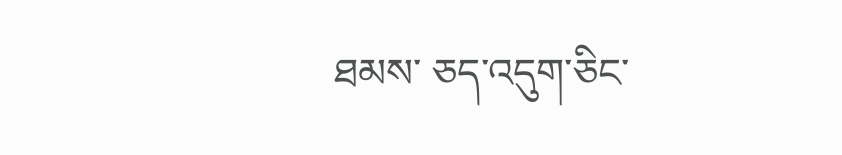ཐམས་ ཅད་འདུག་ཅིང་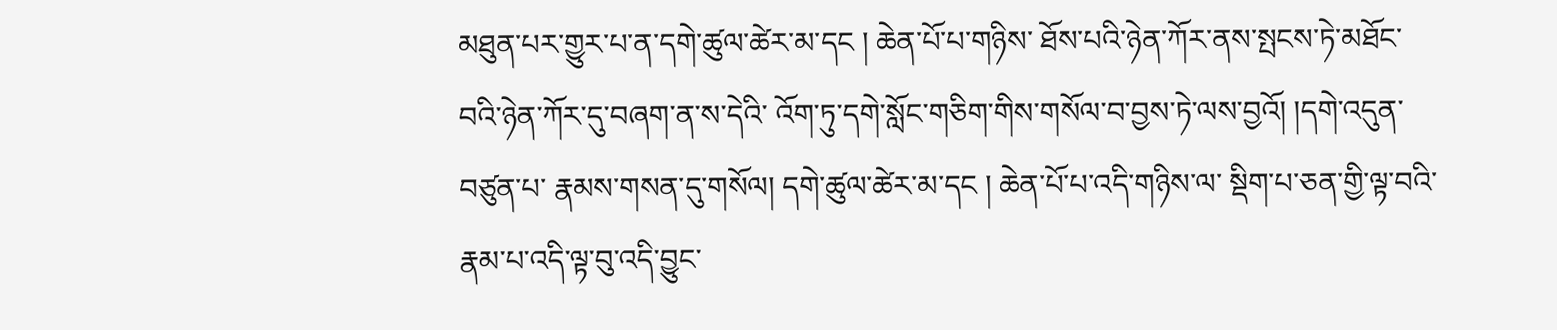མཐུན་པར་གྱུར་པ་ན་དགེ་ཚུལ་ཚེར་མ་དང ། ཆེན་པོ་པ་གཉིས་ ཐོས་པའི་ཉེན་ཀོར་ནས་སྤངས་ཏེ་མཐོང་བའི་ཉེན་ཀོར་དུ་བཞག་ན་ས་དེའི་ འོག་ཏུ་དགེ་སློང་གཅིག་གིས་གསོལ་བ་བྱས་ཏེ་ལས་བྱའོ། །དགེ་འདུན་བཙུན་པ་ རྣམས་གསན་དུ་གསོལ། དགེ་ཚུལ་ཚེར་མ་དང ། ཆེན་པོ་པ་འདི་གཉིས་ལ་ སྡིག་པ་ཅན་གྱི་ལྟ་བའི་རྣམ་པ་འདི་ལྟ་བུ་འདི་བྱུང་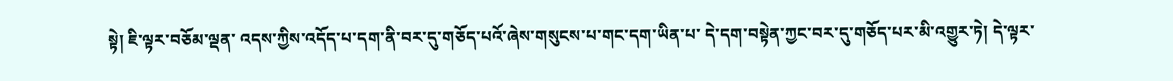སྟེ། ཇི་ལྟར་བཅོམ་ལྡན་ འདས་ཀྱིས་འདོད་པ་དག་ནི་བར་དུ་གཅོད་པའོ་ཞེས་གསུངས་པ་གང་དག་ཡིན་པ་ དེ་དག་བསྟེན་ཀྱང་བར་དུ་གཅོད་པར་མི་འགྱུར་ཏེ། དེ་ལྟར་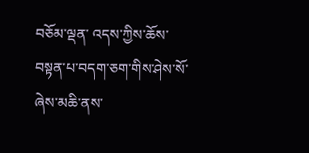བཅོམ་ལྡན་ འདས་ཀྱིས་ཆོས་བསྟན་པ་བདག་ཅག་གིས་ཤེས་སོ་ཞེས་མཆི་ནས་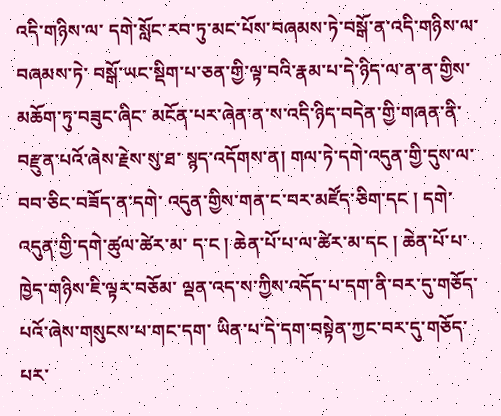འདི་གཉིས་ལ་ དགེ་སློང་རབ་ཏུ་མང་པོས་བཞམས་ཏེ་བསྒོ་ན་འདི་གཉིས་ལ་བཞམས་ཏེ་ བསྒོ་ཡང་སྡིག་པ་ཅན་གྱི་ལྟ་བའི་རྣམ་པ་དེ་ཉིད་ལ་ན་ན་གྱིས་མཆོག་ཏུ་བཟུང་ཞིང་ མངོན་པར་ཞེན་ན་ས་འདི་ཉིད་བདེན་གྱི་གཞན་ནི་བརྫུན་པའོ་ཞེས་རྗེས་སུ་ཐ་ སྙད་འདོགས་ན། གལ་ཏེ་དགེ་འདུན་གྱི་དུས་ལ་བབ་ཅིང་བཟོད་ན་དགེ་ འདུན་གྱིས་གན་ང་བར་མཛོད་ཅིག་དང ། དགེ་འདུན་གྱི་དགེ་ཚུལ་ཚེར་མ་ ད་ང ། ཆེན་པོ་པ་ལ་ཚེར་མ་དང ། ཆེན་པོ་པ་ཁྱེད་གཉིས་ཇི་ལྟར་བཅོམ་ ལྡན་འད་ས་ཀྱིས་འདོད་པ་དག་ནི་བར་དུ་གཅོད་པའོ་ཞེས་གསུངས་པ་གང་དག་ ཡིན་པ་དེ་དག་བསྟེན་ཀྱང་བར་དུ་གཅོད་པར་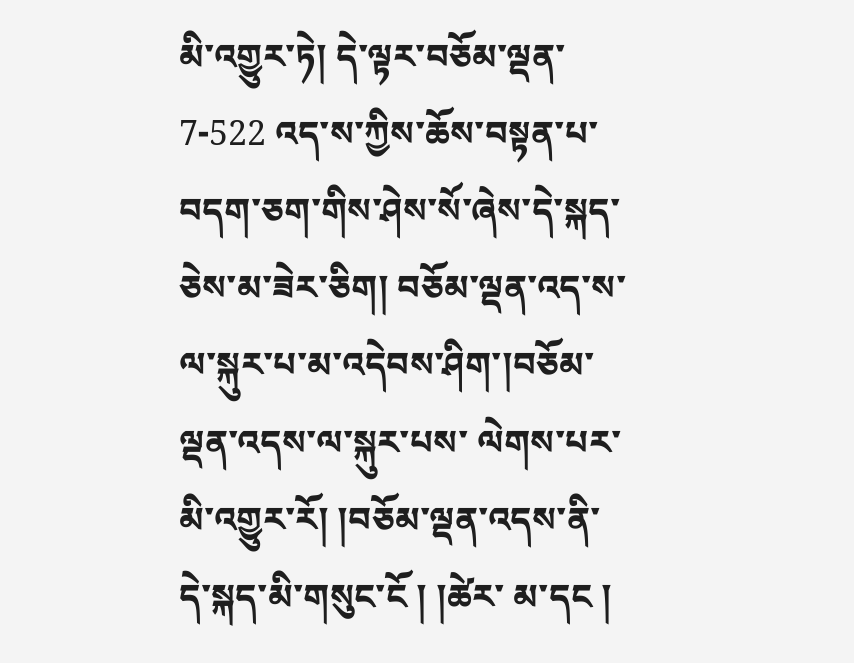མི་འགྱུར་ཏེ། དེ་ལྟར་བཅོམ་ལྡན་ 7-522 འད་ས་ཀྱིས་ཆོས་བསྟན་པ་བདག་ཅག་གིས་ཤེས་སོ་ཞེས་དེ་སྐད་ཅེས་མ་ཟེར་ཅིག། བཅོམ་ལྡན་འད་ས་ལ་སྐུར་པ་མ་འདེབས་ཤིག་།བཅོམ་ལྡན་འདས་ལ་སྐུར་པས་ ལེགས་པར་མི་འགྱུར་རོ། །བཅོམ་ལྡན་འདས་ནི་དེ་སྐད་མི་གསུང་ངོ ། །ཚེར་ མ་དང །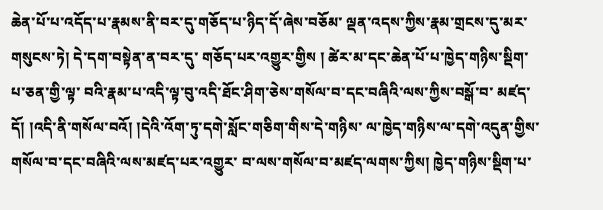ཆེན་པོ་པ་འདོད་པ་རྣམས་ནི་བར་དུ་གཅོད་པ་ཉིད་དོ་ཞེས་བཅོམ་ ལྡན་འདས་ཀྱིས་རྣམ་གྲངས་དུ་མར་གསུངས་ཏེ། དེ་དག་བསྟེན་ན་བར་དུ་ གཅོད་པར་འགྱུར་གྱིས ། ཚེར་མ་དང་ཆེན་པོ་པ་ཁྱེད་གཉིས་སྡིག་པ་ཅན་གྱི་ལྟ་ བའི་རྣམ་པ་འདི་ལྟ་བུ་འདི་ཐོང་ཤིག་ཅེས་གསོལ་བ་དང་བཞིའི་ལས་ཀྱིས་བསྒོ་བ་ མཛད་དོ། །འདི་ནི་གསོལ་བའོ། །དེའི་འོག་ཏུ་དགེ་སློང་གཅིག་གིས་དེ་གཉིས་ ལ་ཁྱེད་གཉིས་ལ་དགེ་འདུན་གྱིས་གསོལ་བ་དང་བཞིའི་ལས་མཛད་པར་འགྱུར་ བ་ལས་གསོལ་བ་མཛད་ལགས་ཀྱིས། ཁྱེད་གཉིས་སྡིག་པ་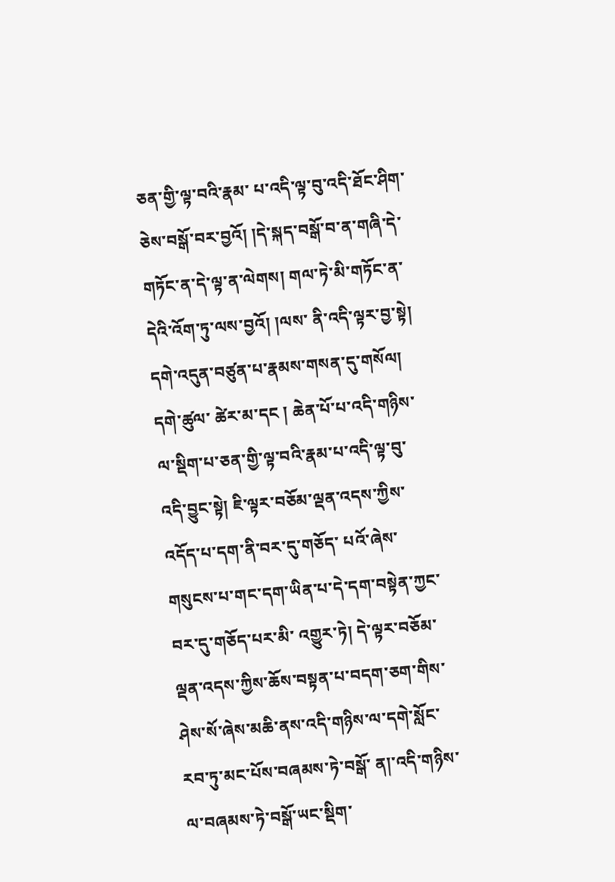ཅན་གྱི་ལྟ་བའི་རྣམ་ པ་འདི་ལྟ་བུ་འདི་ཐོང་ཤིག་ཅེས་བསྒོ་བར་བྱའོ། །དེ་སྐད་བསྒོ་བ་ན་གཞི་དེ་ གཏོང་ན་དེ་ལྟ་ན་ལེགས། གལ་ཏེ་མི་གཏོང་ན་དེའི་འོག་ཏུ་ལས་བྱའོ། །ལས་ ནི་འདི་ལྟར་བྱ་སྟེ། དགེ་འདུན་བཙུན་པ་རྣམས་གསན་དུ་གསོལ། དགེ་ཚུལ་ ཚེར་མ་དང ། ཆེན་པོ་པ་འདི་གཉིས་ལ་སྡིག་པ་ཅན་གྱི་ལྟ་བའི་རྣམ་པ་འདི་ལྟ་བུ་ འདི་བྱུང་སྟེ། ཇི་ལྟར་བཅོམ་ལྡན་འདས་ཀྱིས་འདོད་པ་དག་ནི་བར་དུ་གཅོད་ པའོ་ཞེས་གསུངས་པ་གང་དག་ཡིན་པ་དེ་དག་བསྟེན་ཀྱང་བར་དུ་གཅོད་པར་མི་ འགྱུར་ཏེ། དེ་ལྟར་བཅོམ་ལྡན་འདས་ཀྱིས་ཆོས་བསྟན་པ་བདག་ཅག་གིས་ ཤེས་སོ་ཞེས་མཆི་ནས་འདི་གཉིས་ལ་དགེ་སློང་རབ་ཏུ་མང་པོས་བཞམས་ཏེ་བསྒོ་ ན།་འདི་གཉིས་ལ་བཞམས་ཏེ་བསྒོ་ཡང་སྡིག་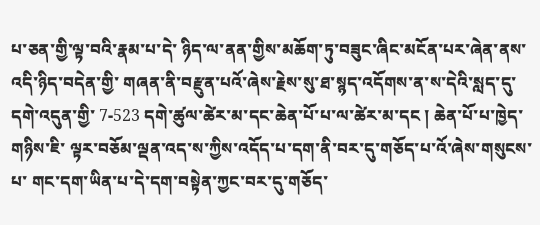པ་ཅན་གྱི་ལྟ་བའི་རྣམ་པ་དེ་ ཉིད་ལ་ནན་གྱིས་མཆོག་ཏུ་བཟུང་ཞིང་མངོན་པར་ཞེན་ནས་འདི་ཉིད་བདེན་གྱི་ གཞན་ནི་བརྫུན་པའོ་ཞེས་རྗེས་སུ་ཐ་སྙད་འདོགས་ན་ས་དེའི་སླད་དུ་དགེ་འདུན་གྱི་ 7-523 དགེ་ཚུལ་ཚེར་མ་དང་ཆེན་པོ་པ་ལ་ཚེར་མ་དང ། ཆེན་པོ་པ་ཁྱེད་གཉིས་ཇི་ ལྟར་བཅོམ་ལྡན་འད་ས་ཀྱིས་འདོད་པ་དག་ནི་བར་དུ་གཅོད་པ་འོ་ཞེས་གསུངས་པ་ གང་དག་ཡིན་པ་དེ་དག་བསྟེན་ཀྱང་བར་དུ་གཅོད་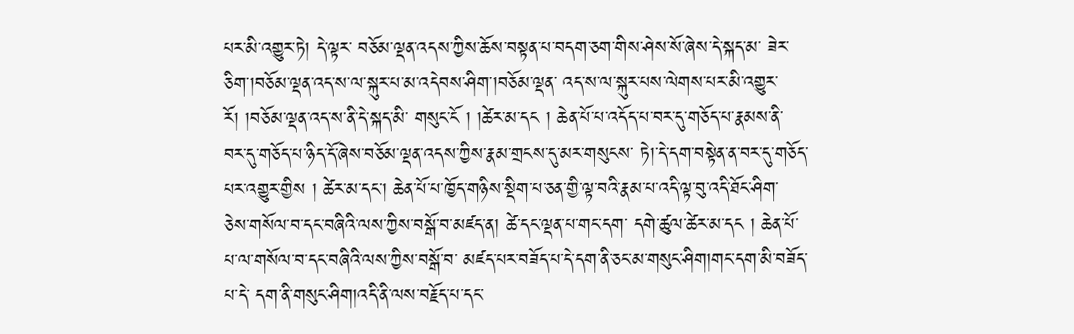པར་མི་འགྱུར་ཏེ། དེ་ལྟར་ བཅོམ་ལྡན་འདས་ཀྱིས་ཆོས་བསྟན་པ་བདག་ཅག་གིས་ཤེས་སོ་ཞེས་དེ་སྐད་མ་ ཟེར་ཅིག་།བཅོམ་ལྡན་འད་ས་ལ་སྐུར་པ་མ་འདེབས་ཤིག་།བཅོམ་ལྡན་ འད་ས་ལ་སྐུར་པས་ལེགས་པར་མི་འགྱུར་རོ། །བཅོམ་ལྡན་འད་ས་ནི་དེ་སྐད་མི་ གསུང་ངོ ། །ཚེར་མ་དང ། ཆེན་པོ་པ་འདོད་པ་བར་དུ་གཅོད་པ་རྣམས་ནི་ བར་དུ་གཅོད་པ་ཉིད་དོ་ཞེས་བཅོམ་ལྡན་འདས་ཀྱིས་རྣམ་གྲངས་དུ་མར་གསུངས་ ཏེ།་དེ་དག་བསྟེན་ན་བར་དུ་གཅོད་པར་འགྱུར་གྱིས ། ཚེར་མ་དང་། ཆེན་པོ་པ་ཁྱོད་གཉིས་སྡིག་པ་ཅན་གྱི་ལྟ་བའི་རྣམ་པ་འདི་ལྟ་བུ་འདི་ཐོང་ཤིག་ ཅེས་གསོལ་བ་དང་བཞིའི་ལས་ཀྱིས་བསྒོ་བ་མཛད་ན། ཚེ་དང་ལྡན་པ་གང་དག་ དགེ་ཚུལ་ཚེར་མ་དང ། ཆེན་པོ་པ་ལ་གསོལ་བ་དང་བཞིའི་ལས་ཀྱིས་བསྒོ་བ་ མཛད་པར་བཟོད་པ་དེ་དག་ནི་ཅང་མ་གསུང་ཤིག།གང་དག་མི་བཟོད་པ་དེ་ དག་ནི་གསུང་ཤིག།འདི་ནི་ལས་བརྗོད་པ་དང་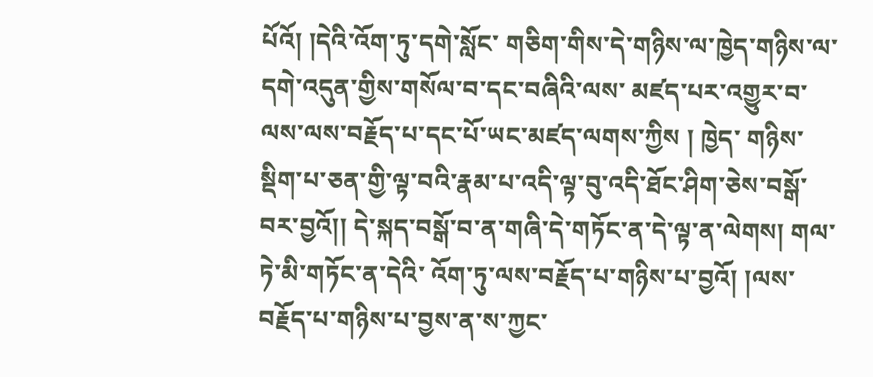པོའོ། །དེའི་འོག་ཏུ་དགེ་སློང་ གཅིག་གིས་དེ་གཉིས་ལ་ཁྱེད་གཉིས་ལ་དགེ་འདུན་གྱིས་གསོལ་བ་དང་བཞིའི་ལས་ མཛད་པར་འགྱུར་བ་ལས་ལས་བརྗོད་པ་དང་པོ་ཡང་མཛད་ལགས་ཀྱིས ། ཁྱེད་ གཉིས་སྡིག་པ་ཅན་གྱི་ལྟ་བའི་རྣམ་པ་འདི་ལྟ་བུ་འདི་ཐོང་ཤིག་ཅེས་བསྒོ་བར་བྱའོ།། དེ་སྐད་བསྒོ་བ་ན་གཞི་དེ་གཏོང་ན་དེ་ལྟ་ན་ལེགས། གལ་ཏེ་མི་གཏོང་ན་དེའི་ འོག་ཏུ་ལས་བརྗོད་པ་གཉིས་པ་བྱའོ། །ལས་བརྗོད་པ་གཉིས་པ་བྱས་ན་ས་ཀྱང་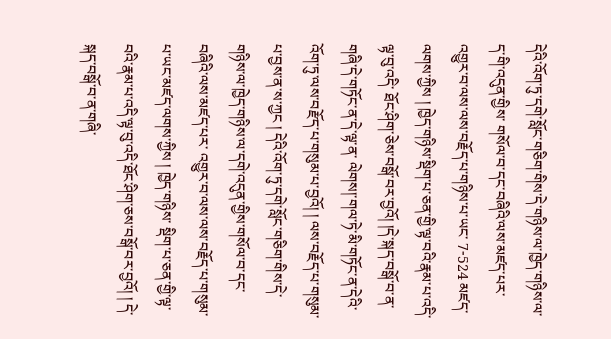དེའི་འོག་ཏུ་དགེ་སློང་གཅིག་གིས་དེ་གཉིས་ལ་ཁྱེད་གཉིས་ལ་ད་གི་འདུན་གྱིས་ གསོལ་བ་དང་བཞིའི་ལས་མཛད་པར་འགྱུར་བ་ལས་ལས་བརྗོད་པ་གཉིས་པ་ཡང་ 7-524 མཛད་ལགས་ཀྱིས ། ཁྱེད་གཉིས་སྡིག་པ་ཅན་གྱི་ལྟ་བའི་རྣམ་པ་འདི་ལྟ་བུ་འདི་ ཐོང་ཤིག་ཅེས་བསྒོ་བར་བྱའོ། །དེ་སྐད་བསྒོ་བ་ན་གཞི་དེ་གཏོང་ན་དེ་ལྟ་ན་ ལེགས།་གལ་ཏེ་མི་གཏོང་ན་དེའི་འོག་ཏུ་ལས་བརྫོད་པ་གསུམ་པ་བྱའོ། ། ལས་བརྗོད་པ་གསུམ་པ་བྱས་ན་ས་ཀྱང ། དེའི་འོག་ཏུ་དགེ་སློང་གཅིག་གིས་དེ་ གཉིས་ལ་ཁྱེད་གཉིས་ལ་དགེ་འདུན་གྱིས་གསོལ་བ་དང་བཞིའི་ལས་མཛད་པར་ འགྱུར་བ་ལས་ལས་བརྗོད་པ་གསུམ་པ་ཡང་མཛད་ལགས་ཀྱིས ། ཁྱེད་གཉིས་ སྡིག་པ་ཅན་གྱི་ལྟ་བའི་རྣམ་པ་འདི་ལྟ་བུ་འདི་ཐོང་ཤིག་ཅས་བསྒོ་བར་བྱའོ། ། དེ་སྐད་བསྒོ་བ་ན་གཞི་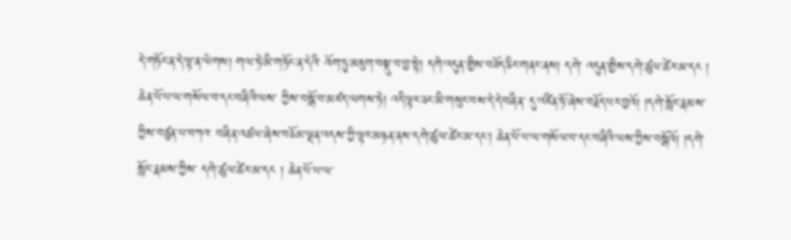དེ་གཏོང་ན་དེ་ལྟ་ན་ལེགས། གལ་ཏེ་མི་གཏོང་ན་དེའི་ འོག་ཏུ་མཇུག་བསྡུ་བ་བྱ་སྟེ། དགེ་འདུན་གྱིས་བཟོད་ཅིང་གནང་ནས། དགེ་ འདུན་གྱིས་དགེ་ཚུལ་ཚེར་མ་དང ། ཆེན་པོ་པ་ལ་གསོལ་བ་དང་བཞིའི་ལས་ ཀྱིས་བསྒོ་བ་མཛད་ལགས་ཏེ། འདི་ལྟར་ཅང་མི་གསུང་བས་དེ་དེ་བཞིན་ དུ་འཛིན་ཏོ་ཞེས་བརྗོད་པར་བྱའོ། །དགེ་སློང་རྣམས་ཀྱིས་བཙུན་པ་བཀའ་ བཞིན་འཚལ་ཞེས་བཅོམ་ལྡན་འདས་ཀྱི་ལྟར་མཉན་ནས་དགེ་ཚུལ་ཚེར་མ་དང་། ཆེན་པོ་པ་ལ་གསོལ་བ་དང་བཞིའི་ལས་ཀྱིས་བསྒོའོ། །དགེ་སློང་རྣམས་ཀྱིས་ དགེ་ཚུལ་ཚེར་མ་དང ། ཆེན་པོ་པ་ལ་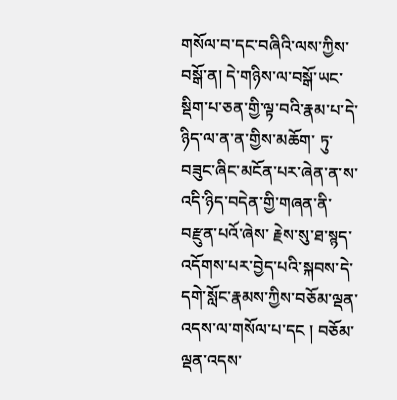གསོལ་བ་དང་བཞིའི་ལས་ཀྱིས་བསྒོ་ན། དེ་གཉིས་ལ་བསྒོ་ཡང་སྡིག་པ་ཅན་གྱི་ལྟ་བའི་རྣམ་པ་དེ་ཉིད་ལ་ན་ན་གྱིས་མཆོག་ ཏུ་བཟུང་ཞིང་མངོན་པར་ཞེན་ན་ས་འདི་ཉིད་བདེན་གྱི་གཞན་ནི་བརྫུན་པའོ་ཞེས་ རྗེས་སུ་ཐ་སྙད་འདོགས་པར་བྱེད་པའི་སྐབས་དེ་དགེ་སློང་རྣམས་ཀྱིས་བཅོམ་ལྡན་ འདས་ལ་གསོལ་པ་དང ། བཅོམ་ལྡན་འདས་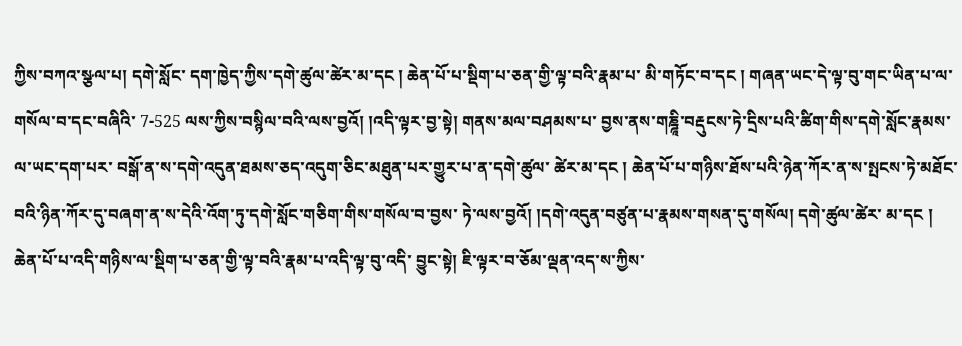ཀྱིས་བཀའ་སྩལ་པ། དགེ་སློང་ དག་ཁྱེད་ཀྱིས་དགེ་ཚུལ་ཚེར་མ་དང ། ཆེན་པོ་པ་སྡིག་པ་ཅན་གྱི་ལྟ་བའི་རྣམ་པ་ མི་གཏོང་བ་དང ། གཞན་ཡང་དེ་ལྟ་བུ་གང་ཡིན་པ་ལ་གསོལ་བ་དང་བཞིའི་ 7-525 ལས་ཀྱིས་བསྙིལ་བའི་ལས་བྱའོ། །འདི་ལྟར་བྱ་སྟེ། གནས་མལ་བཤམས་པ་ བྱས་ནས་གཎྜཱི་བརྡུངས་ཏེ་དྲིས་པའི་ཚིག་གིས་དགེ་སློང་རྣམས་ལ་ཡང་དག་པར་ བསྒོ་ན་ས་དགེ་འདུན་ཐམས་ཅད་འདུག་ཅིང་མཐུན་པར་གྱུར་པ་ན་དགེ་ཚུལ་ ཚེར་མ་དང ། ཆེན་པོ་པ་གཉིས་ཐོས་པའི་ཉེན་ཀོར་ན་ས་སྤངས་ཏེ་མཐོང་ བའི་ཉིན་ཀོར་དུ་བཞག་ན་ས་དེའི་འོག་ཏུ་དགེ་སློང་གཅིག་གིས་གསོལ་བ་བྱས་ ཏེ་ལས་བྱའོ། །དགེ་འདུན་བཙུན་པ་རྣམས་གསན་དུ་གསོལ། དགེ་ཚུལ་ཚེར་ མ་དང ། ཆེན་པོ་པ་འདི་གཉིས་ལ་སྡིག་པ་ཅན་གྱི་ལྟ་བའི་རྣམ་པ་འདི་ལྟ་བུ་འདི་ བྱུང་སྟེ། ཇི་ལྟར་བ་ཅོམ་ལྡན་འད་ས་ཀྱིས་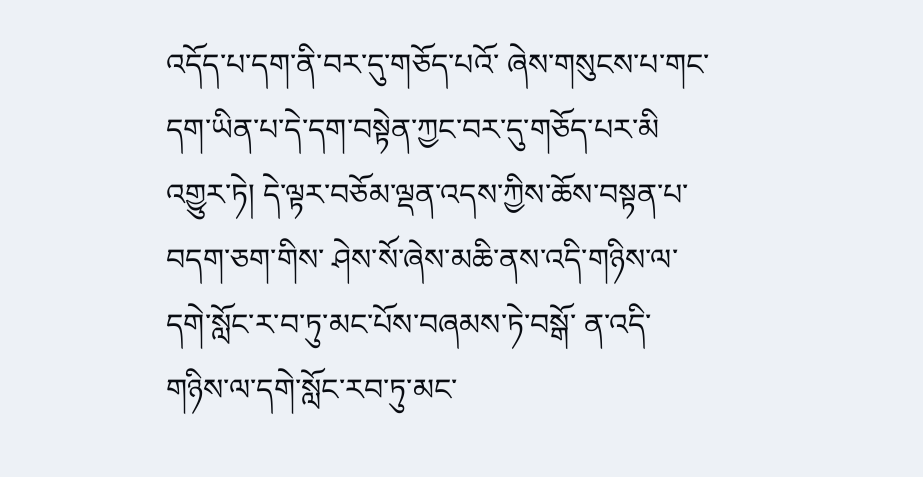འདོད་པ་དག་ནི་བར་དུ་གཅོད་པའོ་ ཞེས་གསུངས་པ་གང་དག་ཡིན་པ་དེ་དག་བསྟེན་ཀྱང་བར་དུ་གཅོད་པར་མི འགྱུར་ཏེ། དེ་ལྟར་བཅོམ་ལྡན་འདས་ཀྱིས་ཆོས་བསྟན་པ་བདག་ཅག་གིས་ ཤེས་སོ་ཞེས་མཆི་ནས་འདི་གཉིས་ལ་དགེ་སློང་ར་བ་ཏུ་མང་པོས་བཞམས་ཏེ་བསྒོ་ ན་འདི་གཉིས་ལ་དགེ་སློང་རབ་ཏུ་མང་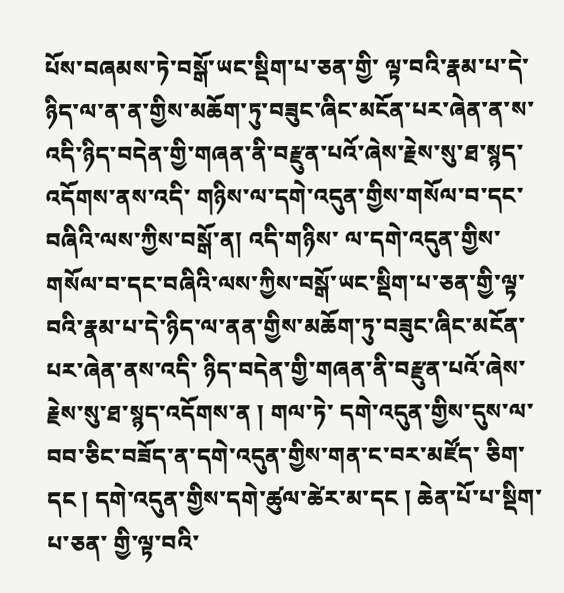པོས་བཞམས་ཏེ་བསྒོ་ཡང་སྡིག་པ་ཅན་གྱི་ ལྟ་བའི་རྣམ་པ་དེ་ཉིད་ལ་ན་ན་གྱིས་མཆོག་ཏུ་བཟུང་ཞིང་མངོན་པར་ཞེན་ན་ས་ འདི་ཉིད་བདེན་གྱི་གཞན་ནི་བརྫུན་པའོ་ཞེས་རྗེས་སུ་ཐ་སྙད་འདོགས་ནས་འདི་ གཉིས་ལ་དགེ་འདུན་གྱིས་གསོལ་བ་དང་བཞིའི་ལས་ཀྱིས་བསྒོ་ན། འདི་གཉིས་ ལ་དགེ་འདུན་གྱིས་གསོལ་བ་དང་བཞིའི་ལས་ཀྱིས་བསྒོ་ཡང་སྡིག་པ་ཅན་གྱི་ལྟ་ བའི་རྣམ་པ་དེ་ཉིད་ལ་ནན་གྱིས་མཆོག་ཏུ་བཟུང་ཞིང་མངོན་པར་ཞེན་ནས་འདི་ ཉིད་བདེན་གྱི་གཞན་ནི་བརྫུན་པའོ་ཞེས་རྗེས་སུ་ཐ་སྙད་འདོགས་ན ། གལ་ཏེ་ དགེ་འདུན་གྱིས་དུས་ལ་བབ་ཅིང་བཟོད་ན་དགེ་འདུན་གྱིས་གན་ང་བར་མཛོད་ ཅིག་དང ། དགེ་འདུན་གྱིས་དགེ་ཚུལ་ཚེར་མ་དང ། ཆེན་པོ་པ་སྡིག་པ་ཅན་ གྱི་ལྟ་བའི་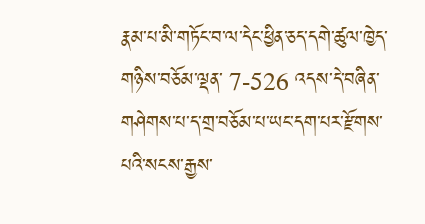རྣམ་པ་མི་གཏོང་བ་ལ་དེང་ཕྱིན་ཅད་དགེ་ཚུལ་ཁྱེད་གཉིས་བཅོམ་ལྡན་ 7-526 འདས་དེ་བཞིན་གཤེགས་པ་ད་གྲ་བཅོམ་པ་ཡང་དག་པར་རྫོགས་པའི་སངས་རྒྱས་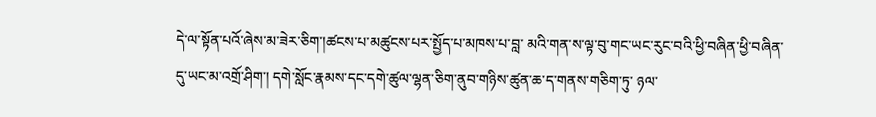དེ་ལ་སྟོན་པའོ་ཞེས་མ་ཟེར་ཅིག་།ཚངས་པ་མཚུངས་པར་སྤྱོད་པ་མཁས་པ་བླ་ མའི་གན་ས་ལྟ་བུ་གང་ཡང་རུང་བའི་ཕྱི་བཞིན་ཕྱི་བཞིན་དུ་ཡང་མ་འགྲོ་ཤིག་། དགེ་སློང་རྣམས་དང་དགེ་ཚུལ་ལྷན་ཅིག་ནུབ་གཉིས་ཚུན་ཆ་ད་གནས་གཅིག་ཏུ་ ཉལ་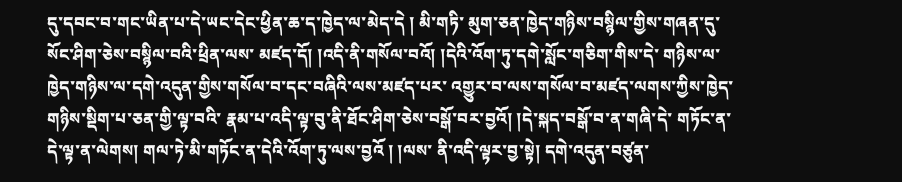དུ་དབང་བ་གང་ཡིན་པ་དེ་ཡང་དེང་ཕྱིན་ཆ་ད་ཁྱེད་ལ་མེད་དེ ། མི་གཏི་ མུག་ཅན་ཁྱེད་གཉིས་བསྙིལ་གྱིས་གཞན་དུ་སོང་ཤིག་ཅེས་བསྙིལ་བའི་ཕྲིན་ལས་ མཛད་དོ། །འདི་ནི་གསོལ་བའོ། །དེའི་འོག་ཏུ་དགེ་སློང་གཅིག་གིས་དེ་ གཉིས་ལ་ཁྱེད་གཉིས་ལ་དགེ་འདུན་གྱིས་གསོལ་བ་དང་བཞིའི་ལས་མཛད་པར་ འགྱུར་བ་ལས་གསོལ་བ་མཛད་ལགས་ཀྱིས་ཁྱེད་གཉིས་སྡིག་པ་ཅན་གྱི་ལྟ་བའི་ རྣམ་པ་འདི་ལྟ་བུ་ནི་ཐོང་ཤིག་ཅེས་བསྒོ་བར་བྱའོ། །དེ་སྐད་བསྒོ་བ་ན་གཞི་དེ་ གཏོང་ན་དེ་ལྟ་ན་ལེགས། གལ་ཏེ་མི་གཏོང་ན་དེའི་འོག་ཏུ་ལས་བྱའོ ། །ལས་ ནི་འདི་ལྟར་བྱ་སྟེ། དགེ་འདུན་བཙུན་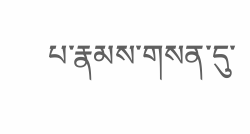པ་རྣམས་གསན་དུ་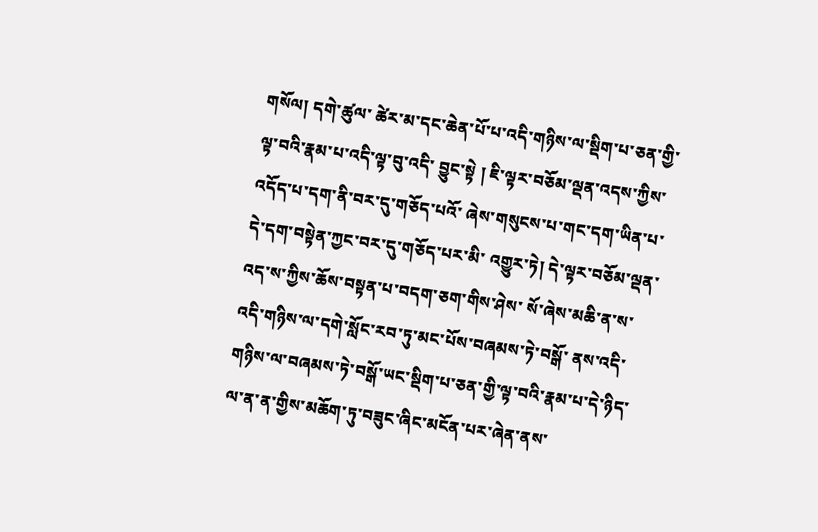གསོལ། དགེ་ཚུལ་ ཚེར་མ་དང་ཆེན་པོ་པ་འདི་གཉིས་ལ་སྡིག་པ་ཅན་གྱི་ལྟ་བའི་རྣམ་པ་འདི་ལྟ་བུ་འདི་ བྱུང་སྟེ ། ཇི་ལྟར་བཅོམ་ལྡན་འདས་ཀྱིས་འདོད་པ་དག་ནི་བར་དུ་གཅོད་པའོ་ ཞེས་གསུངས་པ་གང་དག་ཡིན་པ་དེ་དག་བསྟེན་ཀྱང་བར་དུ་གཅོད་པར་མི་ འགྱུར་ཏེ། དེ་ལྟར་བཅོམ་ལྡན་འད་ས་ཀྱིས་ཆོས་བསྟན་པ་བདག་ཅག་གིས་ཤེས་ སོ་ཞེས་མཆི་ན་ས་འདི་གཉིས་ལ་དགེ་སློང་རབ་ཏུ་མང་པོས་བཞམས་ཏེ་བསྒོ་ ནས་འདི་གཉིས་ལ་བཞམས་ཏེ་བསྒོ་ཡང་སྡིག་པ་ཅན་གྱི་ལྟ་བའི་རྣམ་པ་དེ་ཉིད་ ལ་ན་ན་གྱིས་མཆོག་ཏུ་བཟུང་ཞིང་མངོན་པར་ཞེན་ནས་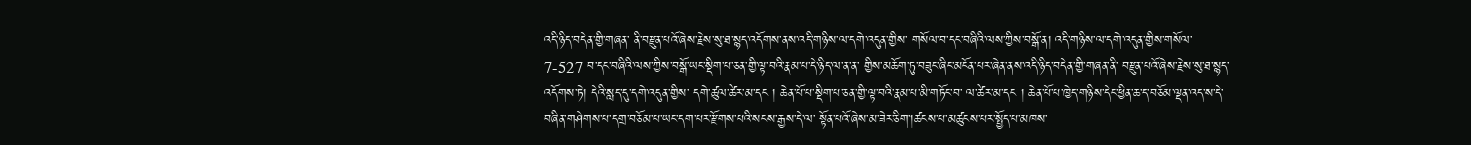འདི་ཉིད་བདེན་གྱི་གཞན་ ནི་བརྫུན་པའོ་ཞེས་རྗེས་སུ་ཐ་སྙད་འདོགས་ནས་འདི་གཉིས་ལ་དགེ་འདུན་གྱིས་ གསོལ་བ་དང་བཞིའི་ལས་ཀྱིས་བསྒོ་ན། འདི་གཉིས་ལ་དགེ་འདུན་གྱིས་གསོལ་ 7-527 བ་དང་བཞིའི་ལས་ཀྱིས་བསྒོ་ཡང་སྡིག་པ་ཅན་གྱི་ལྟ་བའི་རྣམ་པ་དེ་ཉིད་ལ་ན་ན་ གྱིས་མཆོག་ཏུ་བཟུང་ཞིང་མངོན་པར་ཞེན་ནས་འདི་ཉིད་བདེན་གྱི་གཞན་ནི་ བརྫུན་པའོ་ཞེས་རྗེས་སུ་ཐ་སྙད་འདོགས་ཏེ། དེའི་སླད་དུ་དགེ་འདུན་གྱིས་ དགེ་ཚུལ་ཚེར་མ་དང ། ཆེན་པོ་པ་སྡིག་པ་ཅན་གྱི་ལྟ་བའི་རྣམ་པ་མི་གཏོང་བ་ ལ་ཚེར་མ་དང ། ཆེན་པོ་པ་ཁྱེད་གཉིས་དེང་ཕྱིན་ཆ་ད་བཅོམ་ལྡན་འད་ས་དེ་ བཞིན་གཤེགས་པ་དགྲ་བཅོམ་པ་ཡང་དག་པར་རྫོགས་པའི་སངས་རྒྱས་དེ་ལ་ སྟོན་པའོ་ཞེས་མ་ཟེར་ཅིག་།ཚངས་པ་མཚུངས་པར་སྤྱོད་པ་མཁས་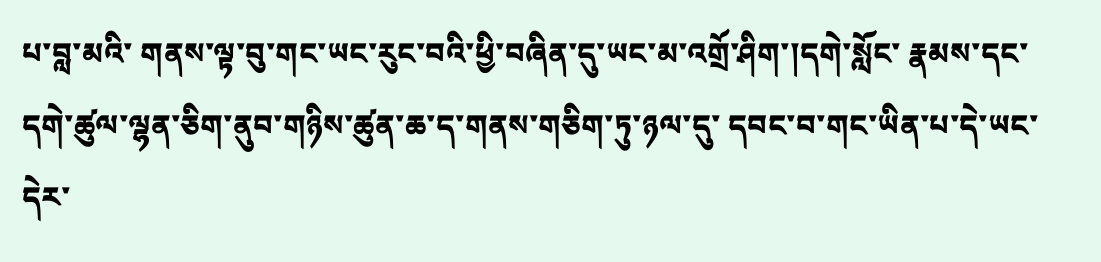པ་བླ་མའི་ གནས་ལྟ་བུ་གང་ཡང་རུང་བའི་ཕྱི་བཞིན་དུ་ཡང་མ་འགྲོ་ཤིག་།དགེ་སློང་ རྣམས་དང་དགེ་ཚུལ་ལྷན་ཅིག་ནུབ་གཉིས་ཚུན་ཆ་ད་གནས་གཅིག་ཏུ་ཉལ་དུ་ དབང་བ་གང་ཡིན་པ་དེ་ཡང་དེར་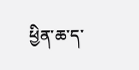ཕྱིན་ཆ་ད་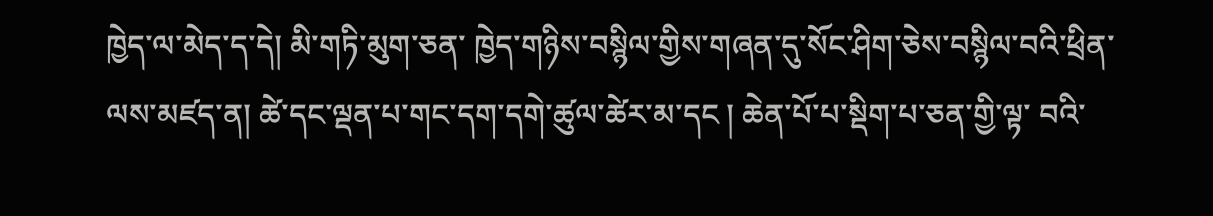ཁྱེད་ལ་མེད་ད་དེ། མི་གཏི་མུག་ཅན་ ཁྱེད་གཉིས་བསྙིལ་གྱིས་གཞན་དུ་སོང་ཤིག་ཅེས་བསྙིལ་བའི་ཕྲིན་ལས་མཛད་ན། ཚེ་དང་ལྡན་པ་གང་དག་དགེ་ཚུལ་ཚེར་མ་དང ། ཆེན་པོ་པ་སྡིག་པ་ཅན་གྱི་ལྟ་ བའི་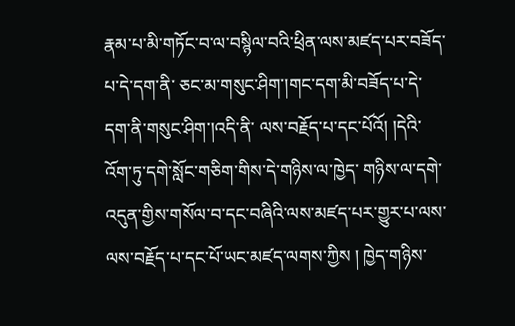རྣམ་པ་མི་གཏོང་བ་ལ་བསྙིལ་བའི་ཕྲིན་ལས་མཛད་པར་བཟོད་པ་དེ་དག་ནི་ ཅང་མ་གསུང་ཤིག་།གང་དག་མི་བཟོད་པ་དེ་དག་ནི་གསུང་ཤིག་།འདི་ནི་ ལས་བརྗོད་པ་དང་པོའོ། །དེའི་འོག་ཏུ་དགེ་སློང་གཅིག་གིས་དེ་གཉིས་ལ་ཁྱེད་ གཉིས་ལ་དགེ་འདུན་གྱིས་གསོལ་བ་དང་བཞིའི་ལས་མཛད་པར་གྱུར་པ་ལས་ ལས་བརྗོད་པ་དང་པོ་ཡང་མཛད་ལགས་ཀྱིས ། ཁྱེད་གཉིས་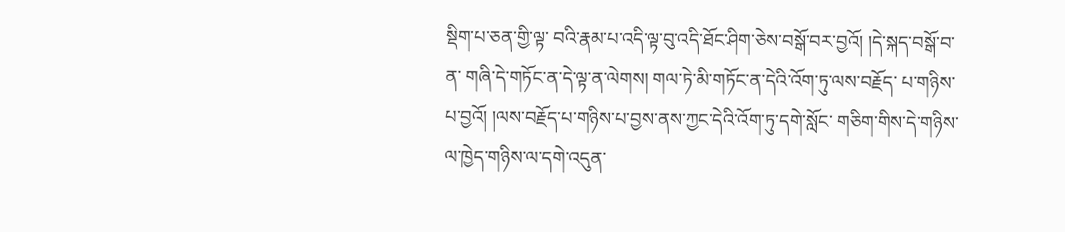སྡིག་པ་ཅན་གྱི་ལྟ་ བའི་རྣམ་པ་འདི་ལྟ་བུ་འདི་ཐོང་ཤིག་ཅེས་བསྒོ་བར་བྱའོ། །དེ་སྐད་བསྒོ་བ་ན་ གཞི་དེ་གཏོང་ན་དེ་ལྟ་ན་ལེགས། གལ་ཏེ་མི་གཏོང་ན་དེའི་འོག་ཏུ་ལས་བརྗོད་ པ་གཉིས་པ་བྱའོ། །ལས་བརྗོད་པ་གཉིས་པ་བྱས་ནས་ཀྱང་དེའི་འོག་ཏུ་དགེ་སློང་ གཅིག་གིས་དེ་གཉིས་ལ་ཁྱེད་གཉིས་ལ་དགེ་འདུན་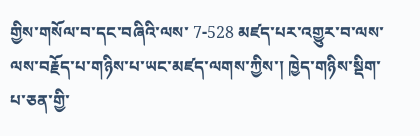གྱིས་གསོལ་བ་དང་བཞིའི་ལས་ 7-528 མཛད་པར་འགྱུར་བ་ལས་ལས་བརྗོད་པ་གཉིས་པ་ཡང་མཛད་ལགས་ཀྱིས་། ཁྱེད་གཉིས་སྡིག་པ་ཅན་གྱི་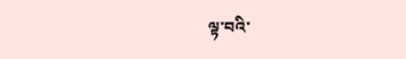ལྟ་བའི་